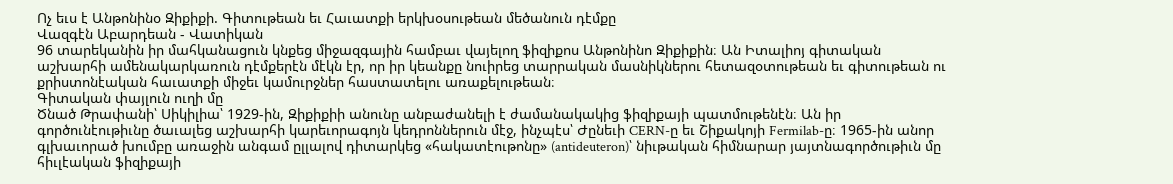Ոչ եւս է Անթոնինօ Զիքիքի. Գիտութեան եւ Հաւատքի երկխօսութեան մեծանուն դէմքը
Վազգէն Աբարդեան - Վատիկան
96 տարեկանին իր մահկանացուն կնքեց միջազգային համբաւ վայելող ֆիզիքոս Անթոնինո Զիքիքին։ Ան Իտալիոյ գիտական աշխարհի ամենակարկառուն դէմքերէն մէկն էր, որ իր կեանքը նուիրեց տարրական մասնիկներու հետազօտութեան եւ գիտութեան ու քրիստոնէական հաւատքի միջեւ կամուրջներ հաստատելու առաքելութեան։
Գիտական փայլուն ուղի մը
Ծնած Թրափանի՝ Սիկիլիա՝ 1929-ին, Զիքիքիի անունը անբաժանելի է ժամանակակից ֆիզիքայի պատմութենէն։ Ան իր գործունէութիւնը ծաւալեց աշխարհի կարեւորագոյն կեդրոններուն մէջ, ինչպէս՝ Ժընեւի CERN-ը եւ Շիքակոյի Fermilab-ը։ 1965-ին անոր գլխաւորած խումբը առաջին անգամ ըլլալով դիտարկեց «հակատէութոնը» (antideuteron)՝ նիւթական հիմնարար յայտնագործութիւն մը հիւլէական ֆիզիքայի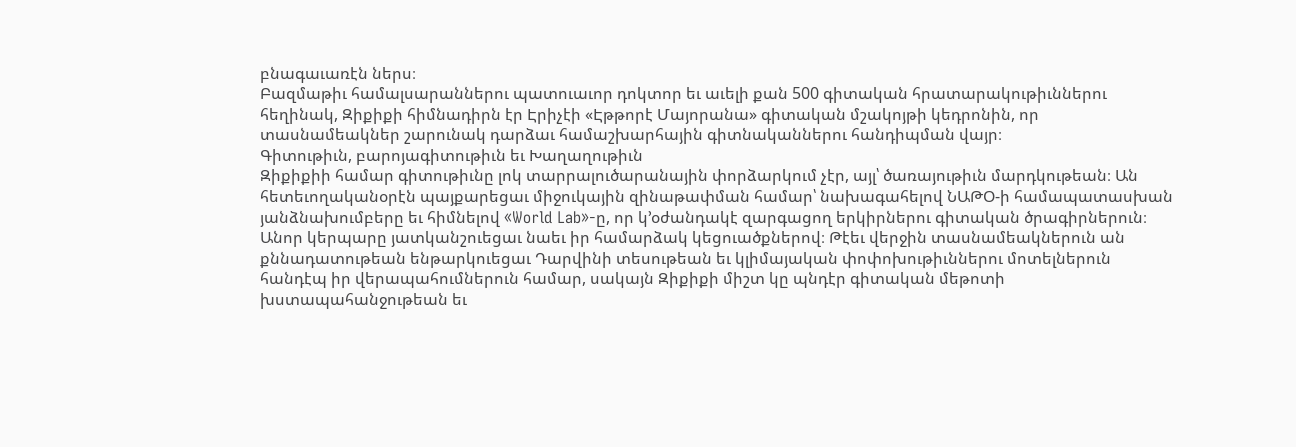բնագաւառէն ներս։
Բազմաթիւ համալսարաններու պատուաւոր դոկտոր եւ աւելի քան 500 գիտական հրատարակութիւններու հեղինակ, Զիքիքի հիմնադիրն էր Էրիչէի «Էթթորէ Մայորանա» գիտական մշակոյթի կեդրոնին, որ տասնամեակներ շարունակ դարձաւ համաշխարհային գիտնականներու հանդիպման վայր։
Գիտութիւն, բարոյագիտութիւն եւ Խաղաղութիւն
Զիքիքիի համար գիտութիւնը լոկ տարրալուծարանային փորձարկում չէր, այլ՝ ծառայութիւն մարդկութեան։ Ան հետեւողականօրէն պայքարեցաւ միջուկային զինաթափման համար՝ նախագահելով ՆԱԹՕ-ի համապատասխան յանձնախումբերը եւ հիմնելով «World Lab»-ը, որ կ’օժանդակէ զարգացող երկիրներու գիտական ծրագիրներուն։
Անոր կերպարը յատկանշուեցաւ նաեւ իր համարձակ կեցուածքներով։ Թէեւ վերջին տասնամեակներուն ան քննադատութեան ենթարկուեցաւ Դարվինի տեսութեան եւ կլիմայական փոփոխութիւններու մոտելներուն հանդէպ իր վերապահումներուն համար, սակայն Զիքիքի միշտ կը պնդէր գիտական մեթոտի խստապահանջութեան եւ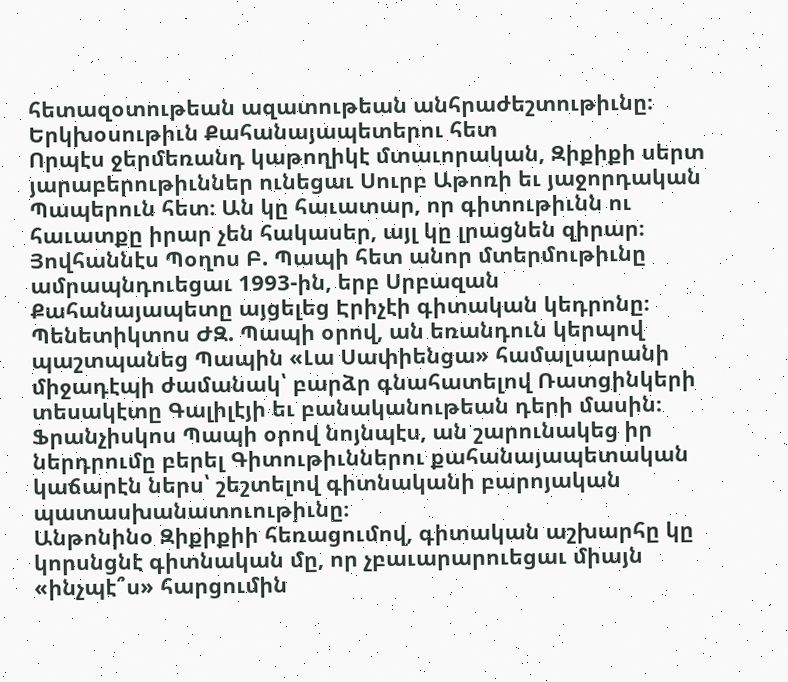հետազօտութեան ազատութեան անհրաժեշտութիւնը։
Երկխօսութիւն Քահանայապետերու հետ
Որպէս ջերմեռանդ կաթողիկէ մտաւորական, Զիքիքի սերտ յարաբերութիւններ ունեցաւ Սուրբ Աթոռի եւ յաջորդական Պապերուն հետ։ Ան կը հաւատար, որ գիտութիւնն ու հաւատքը իրար չեն հակասեր, այլ կը լրացնեն զիրար։
Յովհաննէս Պօղոս Բ. Պապի հետ անոր մտերմութիւնը ամրապնդուեցաւ 1993-ին, երբ Սրբազան Քահանայապետը այցելեց Էրիչէի գիտական կեդրոնը։
Պենետիկտոս ԺԶ. Պապի օրով, ան եռանդուն կերպով պաշտպանեց Պապին «Լա Սափիենցա» համալսարանի միջադէպի ժամանակ՝ բարձր գնահատելով Ռատցինկերի տեսակէտը Գալիլէյի եւ բանականութեան դերի մասին։
Ֆրանչիսկոս Պապի օրով նոյնպէս, ան շարունակեց իր ներդրումը բերել Գիտութիւններու քահանայապետական կաճարէն ներս՝ շեշտելով գիտնականի բարոյական պատասխանատուութիւնը։
Անթոնինօ Զիքիքիի հեռացումով, գիտական աշխարհը կը կորսնցնէ գիտնական մը, որ չբաւարարուեցաւ միայն «ինչպէ՞ս» հարցումին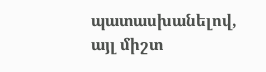պատասխանելով, այլ միշտ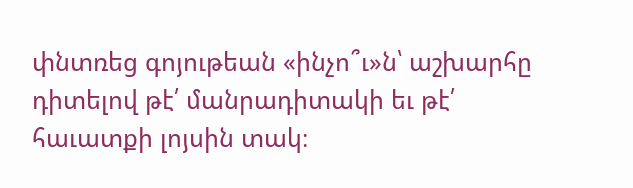փնտռեց գոյութեան «ինչո՞ւ»ն՝ աշխարհը դիտելով թէ՛ մանրադիտակի եւ թէ՛ հաւատքի լոյսին տակ։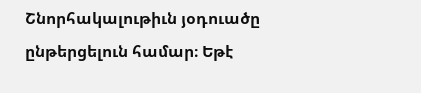Շնորհակալութիւն յօդուածը ընթերցելուն համար։ Եթէ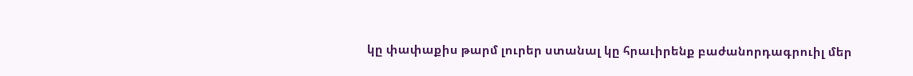կը փափաքիս թարմ լուրեր ստանալ կը հրաւիրենք բաժանորդագրուիլ մեր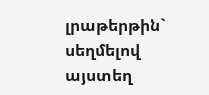լրաթերթին` սեղմելով այստեղ